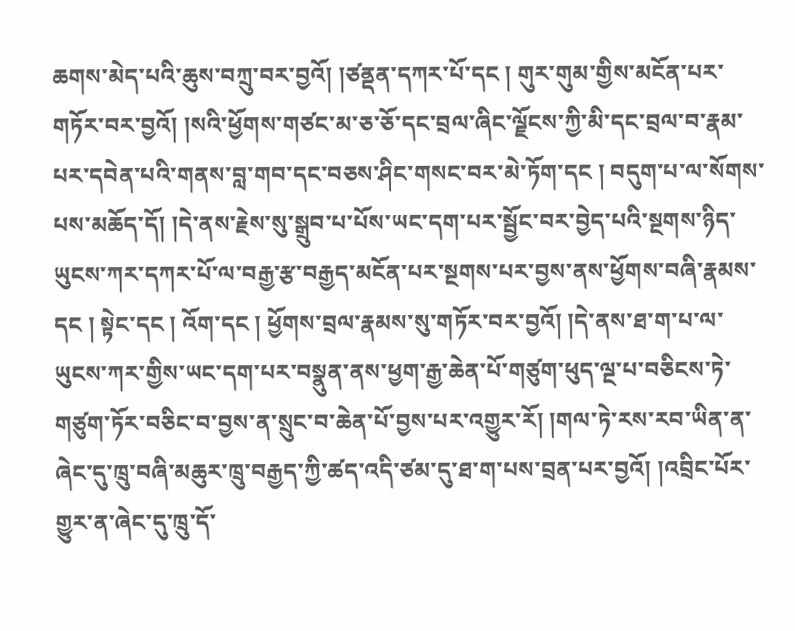ཆགས་མེད་པའི་ཆུས་བཀྲུ་བར་བྱའོ། །ཙནྡན་དཀར་པོ་དང ། གུར་གུམ་གྱིས་མངོན་པར་གཏོར་བར་བྱའོ། །སའི་ཕྱོགས་གཙང་མ་ཅ་ཅོ་དང་བྲལ་ཞིང་ལྗོངས་ཀྱི་མི་དང་བྲལ་བ་རྣམ་པར་དབེན་པའི་གནས་བླ་གབ་དང་བཅས་ཤིང་གསང་བར་མེ་ཏོག་དང ། བདུག་པ་ལ་སོགས་པས་མཆོད་དོ། །དེ་ནས་རྗེས་སུ་སྒྲུབ་པ་པོས་ཡང་དག་པར་སྦྱོང་བར་བྱེད་པའི་སྔགས་ཉིད་ཡུངས་ཀར་དཀར་པོ་ལ་བརྒྱ་རྩ་བརྒྱད་མངོན་པར་སྔགས་པར་བྱས་ནས་ཕྱོགས་བཞི་རྣམས་དང ། སྟེང་དང ། འོག་དང ། ཕྱོགས་བྲལ་རྣམས་སུ་གཏོར་བར་བྱའོ། །དེ་ནས་ཐ་ག་པ་ལ་ཡུངས་ཀར་གྱིས་ཡང་དག་པར་བསྣུན་ནས་ཕྱག་རྒྱ་ཆེན་པོ་གཙུག་ཕུད་ལྔ་པ་བཅིངས་ཏེ་གཙུག་ཏོར་བཅིང་བ་བྱས་ན་སྲུང་བ་ཆེན་པོ་བྱས་པར་འགྱུར་རོ། །གལ་ཏེ་རས་རབ་ཡིན་ན་ཞེང་དུ་ཁྲུ་བཞི་མཆུར་ཁྲུ་བརྒྱད་ཀྱི་ཚད་འདི་ཙམ་དུ་ཐ་ག་པས་བྲན་པར་བྱའོ། །འབྲིང་པོར་གྱུར་ན་ཞེང་དུ་ཁྲུ་དོ་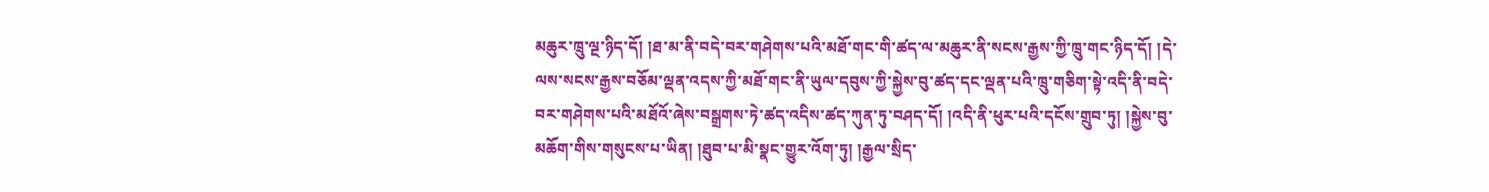མཆུར་ཁྲུ་ལྔ་ཉིད་དོ། །ཐ་མ་ནི་བདེ་བར་གཤེགས་པའི་མཐོ་གང་གི་ཚད་ལ་མཆུར་ནི་སངས་རྒྱས་ཀྱི་ཁྲུ་གང་ཉིད་དོ། །དེ་ལས་སངས་རྒྱས་བཅོམ་ལྡན་འདས་ཀྱི་མཐོ་གང་ནི་ཡུལ་དབུས་ཀྱི་སྐྱེས་བུ་ཚད་དང་ལྡན་པའི་ཁྲུ་གཅིག་སྟེ་འདི་ནི་བདེ་བར་གཤེགས་པའི་མཐོའོ་ཞེས་བསྒྲགས་ཏེ་ཚད་འདིས་ཚད་ཀུན་ཏུ་བཤད་དོ། །འདི་ནི་ཕུར་པའི་དངོས་གྲུབ་ཏུ། །སྐྱེས་བུ་མཆོག་གིས་གསུངས་པ་ཡིན། །ཐུབ་པ་མི་སྣང་གྱུར་འོག་ཏུ། །རྒྱལ་སྲིད་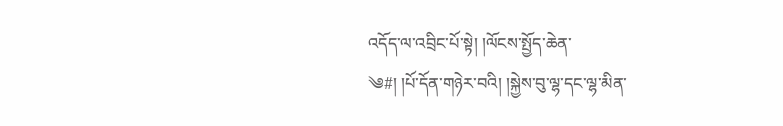འདོད་ལ་འབྲིང་པོ་སྟེ། །ལོངས་སྤྱོད་ཆེན་
༄#། །པོ་དོན་གཉེར་བའི། །སྐྱེས་བུ་ལྷ་དང་ལྷ་མིན་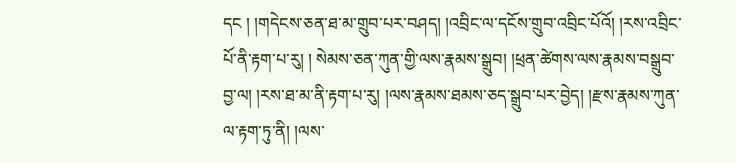དང ། །གདེངས་ཅན་ཐ་མ་གྲུབ་པར་བཤད། །འབྲིང་ལ་དངོས་གྲུབ་འབྲིང་པོའོ། །རས་འབྲིང་པོ་ནི་རྟག་པ་རུ། ། སེམས་ཅན་ཀུན་གྱི་ལས་རྣམས་སྒྲུབ། །ཕྲན་ཚེགས་ལས་རྣམས་བསྒྲུབ་བྱ་ལ། །རས་ཐ་མ་ནི་རྟག་པ་རུ། །ལས་རྣམས་ཐམས་ཅད་སྒྲུབ་པར་བྱེད། །རྫས་རྣམས་ཀུན་ལ་རྟག་ཏུ་ནི། །ལས་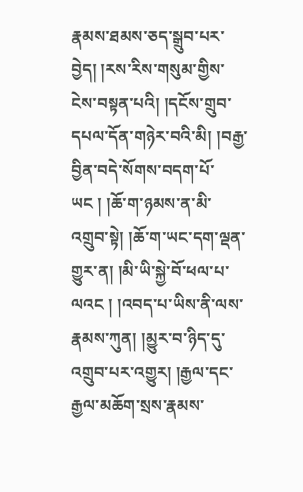རྣམས་ཐམས་ཅད་སྒྲུབ་པར་བྱེད། །རས་རིས་གསུམ་གྱིས་ངེས་བསྟན་པའི། །དངོས་གྲུབ་དཔལ་དོན་གཉེར་བའི་མི། །བརྒྱ་བྱིན་བདེ་སོགས་བདག་པོ་ཡང ། །ཆོ་ག་ཉམས་ན་མི་འགྲུབ་སྟེ། །ཆོ་ག་ཡང་དག་ལྡན་གྱུར་ན། །མི་ཡི་སྐྱེ་བོ་ཕལ་པ་ལའང ། །འབད་པ་ཡིས་ནི་ལས་རྣམས་ཀུན། །མྱུར་བ་ཉིད་དུ་འགྲུབ་པར་འགྱུར། །རྒྱལ་དང་རྒྱལ་མཆོག་སྲས་རྣམས་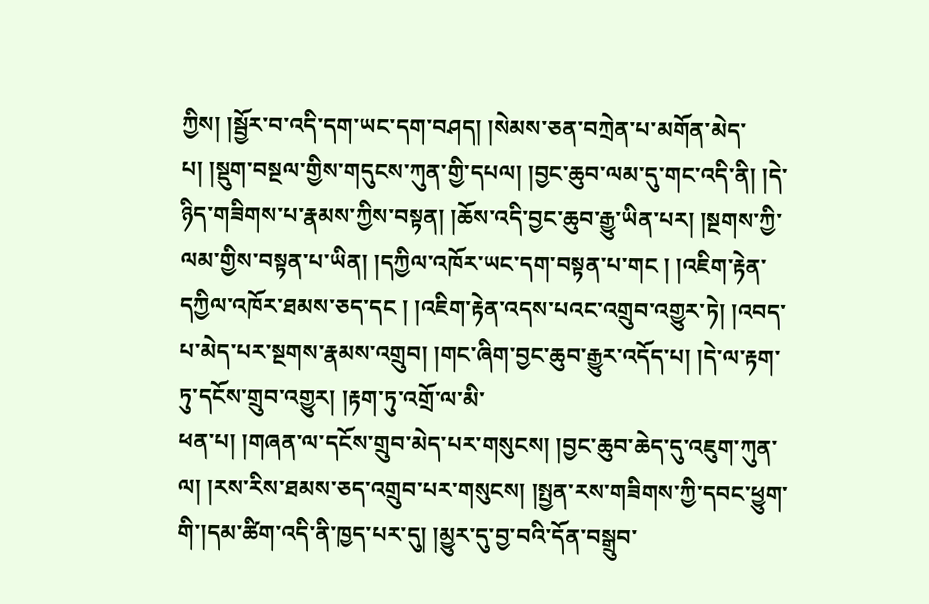ཀྱིས། །སྦྱོར་བ་འདི་དག་ཡང་དག་བཤད། །སེམས་ཅན་བཀྲེན་པ་མགོན་མེད་པ། །སྡུག་བསྔལ་གྱིས་གདུངས་ཀུན་གྱི་དཔལ། །བྱང་ཆུབ་ལམ་དུ་གང་འདི་ནི། །དེ་ཉིད་གཟིགས་པ་རྣམས་ཀྱིས་བསྟན། །ཆོས་འདི་བྱང་ཆུབ་རྒྱུ་ཡིན་པར། །སྔགས་ཀྱི་ལམ་གྱིས་བསྟན་པ་ཡིན། །དཀྱིལ་འཁོར་ཡང་དག་བསྟན་པ་གང ། །འཇིག་རྟེན་དཀྱིལ་འཁོར་ཐམས་ཅད་དང ། །འཇིག་རྟེན་འདས་པའང་འགྲུབ་འགྱུར་ཏེ། །འབད་པ་མེད་པར་སྔགས་རྣམས་འགྲུབ། །གང་ཞིག་བྱང་ཆུབ་རྒྱུར་འདོད་པ། །དེ་ལ་རྟག་ཏུ་དངོས་གྲུབ་འགྱུར། །རྟག་ཏུ་འགྲོ་ལ་མི་
ཕན་པ། །གཞན་ལ་དངོས་གྲུབ་མེད་པར་གསུངས། །བྱང་ཆུབ་ཆེད་དུ་འཇུག་ཀུན་ལ། །རས་རིས་ཐམས་ཅད་འགྲུབ་པར་གསུངས། །སྤྱན་རས་གཟིགས་ཀྱི་དབང་ཕྱུག་གི་།དམ་ཚིག་འདི་ནི་ཁྱད་པར་དུ། །མྱུར་དུ་བྱ་བའི་དོན་བསྒྲུབ་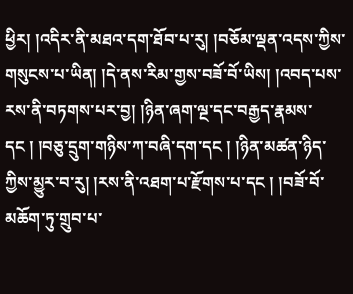ཕྱིར། །འདིར་ནི་མཐའ་དག་ཐོབ་པ་རུ། །བཅོམ་ལྡན་འདས་ཀྱིས་གསུངས་པ་ཡིན། །དེ་ནས་རིམ་གྱས་བཟོ་བོ་ཡིས། །འབད་པས་རས་ནི་བཏགས་པར་བྱ། །ཉིན་ཞག་ལྔ་དང་བརྒྱད་རྣམས་དང ། །བཅུ་དྲུག་གཉིས་ཀ་བཞི་དག་དང ། །ཉིན་མཚན་ཉིད་ཀྱིས་མྱུར་བ་རུ། །རས་ནི་འཐག་པ་རྫོགས་པ་དང ། །བཟོ་བོ་མཆོག་ཏུ་གྲུབ་པ་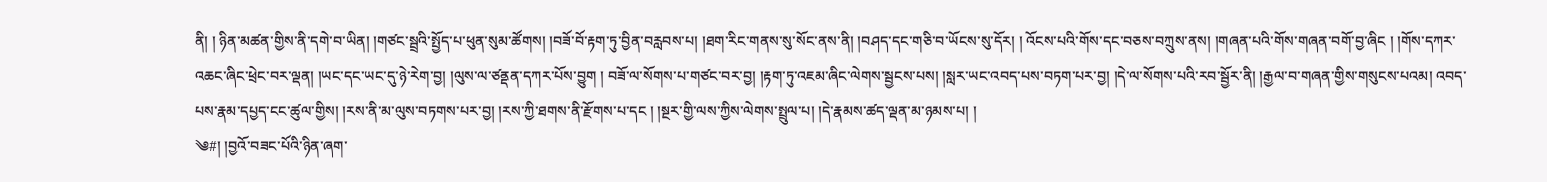ནི། ། ཉིན་མཚན་གྱིས་ནི་དགེ་བ་ཡིན། །གཙང་སྦྲའི་སྤྱོད་པ་ཕུན་སུམ་ཚོགས། །བཟོ་བོ་རྟག་ཏུ་བྱིན་བརླབས་པ། །ཐག་རིང་གནས་སུ་སོང་ནས་ནི། །བཤད་དང་གཅི་བ་ཡོངས་སུ་དོར། ། འོངས་པའི་གོས་དང་བཅས་བཀྲུས་ནས། །གཞན་པའི་གོས་གཞན་བགོ་བྱ་ཞིང ། །གོས་དཀར་འཆང་ཞིང་ཕྲེང་བར་ལྡན། །ཡང་དང་ཡང་དུ་ཉེ་རེག་བྱ། །ལུས་ལ་ཙནྡན་དཀར་པོས་བྱུག ། བཟོ་ལ་སོགས་པ་གཙང་བར་བྱ། །རྟག་ཏུ་འཇམ་ཞིང་ལེགས་སྦྱངས་པས། །སླར་ཡང་འབད་པས་བཏག་པར་བྱ། །དེ་ལ་སོགས་པའི་རབ་སྦྱོར་ནི། །རྒྱལ་བ་གཞན་གྱིས་གསུངས་པའམ། འབད་པས་རྣམ་དཔྱད་ངང་ཚུལ་གྱིས། །རས་ནི་མ་ལུས་བཏགས་པར་བྱ། །རས་ཀྱི་ཐགས་ནི་རྫོགས་པ་དང ། །སྔར་གྱི་ལས་ཀྱིས་ལེགས་སྤྲུལ་པ། །དེ་རྣམས་ཚད་ལྡན་མ་ཉམས་པ། །
༄#། །བྱའོ་བཟང་པོའི་ཉིན་ཞག་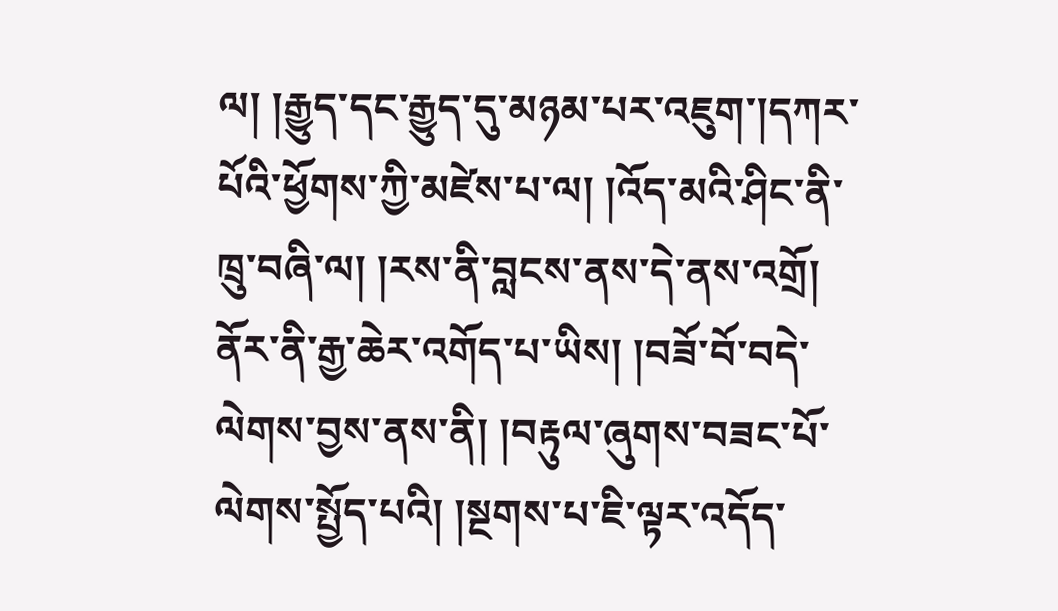ལ། །རྒྱུད་དང་རྒྱུད་དུ་མཉམ་པར་འཇུག་།དཀར་པོའི་ཕྱོགས་ཀྱི་མཛེས་པ་ལ། །འོད་མའི་ཤིང་ནི་ཁྲུ་བཞི་ལ། །རས་ནི་བླངས་ནས་དེ་ནས་འགྲོ། ནོར་ནི་རྒྱ་ཆེར་འགོད་པ་ཡིས། །བཟོ་བོ་བདེ་ལེགས་བྱས་ནས་ནི། །བརྟུལ་ཞུགས་བཟང་པོ་ལེགས་སྤྱོད་པའི། །སྔགས་པ་ཇི་ལྟར་འདོད་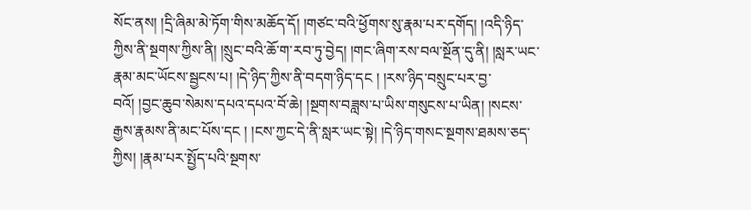སོང་ནས། །དྲི་ཞིམ་མེ་ཏོག་གིས་མཆོད་དོ། །གཙང་བའི་ཕྱོགས་སུ་རྣམ་པར་དགོད། །འདི་ཉིད་ཀྱིས་ནི་སྔགས་ཀྱིས་ནི། །སྲུང་བའི་ཆོ་ག་རབ་ཏུ་བྱེད། །གང་ཞིག་རས་བལ་སྔོན་དུ་ནི། །སླར་ཡང་རྣམ་མང་ཡོངས་སྦྱངས་པ། །དེ་ཉིད་ཀྱིས་ནི་བདག་ཉིད་དང ། །རས་ཉིད་བསྲུང་པར་བྱ་བའོ། །བྱང་ཆུབ་སེམས་དཔའ་དཔའ་བོ་ཆེ། །སྔགས་བཟླས་པ་ཡིས་གསུངས་པ་ཡིན། །སངས་རྒྱས་རྣམས་ནི་མང་པོས་དང ། །ངས་ཀྱང་དེ་ནི་སླར་ཡང་སྟེ། །དེ་ཉིད་གསང་སྔགས་ཐམས་ཅད་ཀྱིས། །རྣམ་པར་སྤྱོད་པའི་སྔགས་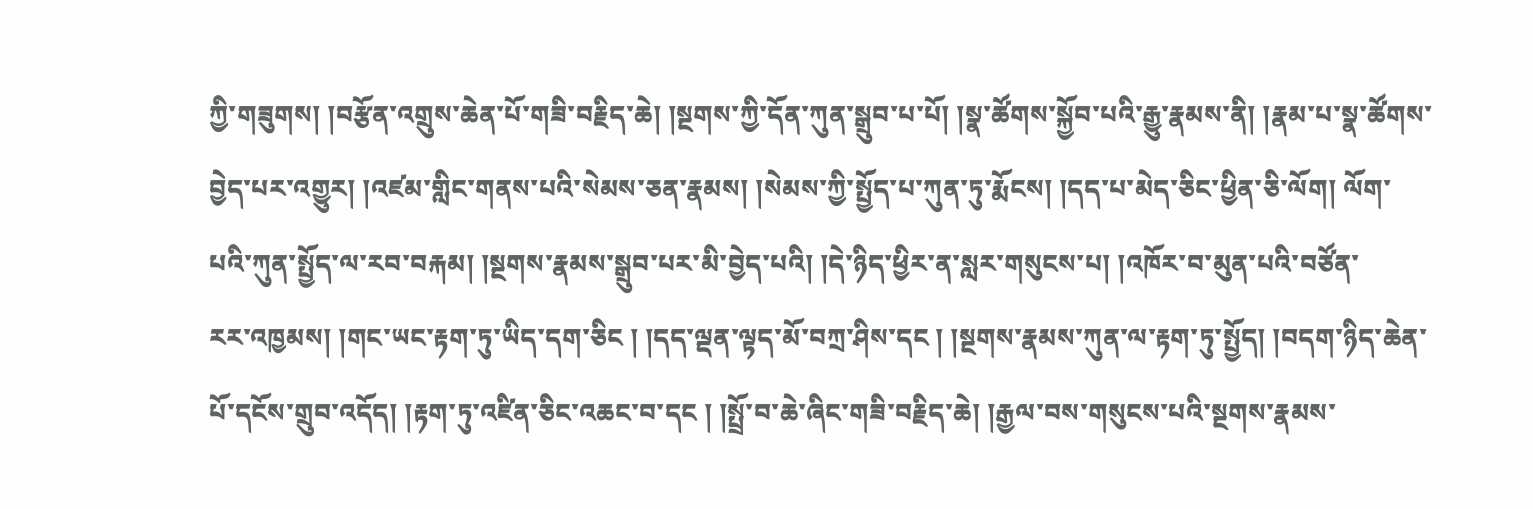ཀྱི་གཟུགས། །བརྩོན་འགྲུས་ཆེན་པོ་གཟི་བརྗིད་ཆེ། །སྔགས་ཀྱི་དོན་ཀུན་སྒྲུབ་པ་པོ། །སྣ་ཚོགས་སྐྱོབ་པའི་རྒྱུ་རྣམས་ནི། །རྣམ་པ་སྣ་ཚོགས་བྱེད་པར་འགྱུར། །འཛམ་གླིང་གནས་པའི་སེམས་ཅན་རྣམས། །སེམས་ཀྱི་སྤྱོད་པ་ཀུན་ཏུ་རྨོངས། །དད་པ་མེད་ཅིང་ཕྱིན་ཅི་ལོག། ལོག་པའི་ཀུན་སྤྱོད་ལ་རབ་བརྐམ། །སྔགས་རྣམས་སྒྲུབ་པར་མི་བྱེད་པའི། །དེ་ཉིད་ཕྱིར་ན་སླར་གསུངས་པ། །འཁོར་བ་མུན་པའི་བཙོན་
རར་འཁྱམས། །གང་ཡང་རྟག་ཏུ་ཡིད་དག་ཅིང ། །དད་ལྡན་ལྟད་མོ་བཀྲ་ཤིས་དང ། །སྔགས་རྣམས་ཀུན་ལ་རྟག་ཏུ་སྤྱོད། །བདག་ཉིད་ཆེན་པོ་དངོས་གྲུབ་འདོད། །རྟག་ཏུ་འཛིན་ཅིང་འཆང་བ་དང ། །སྤྲོ་བ་ཆེ་ཞིང་གཟི་བརྗིད་ཆེ། །རྒྱལ་བས་གསུངས་པའི་སྔགས་རྣམས་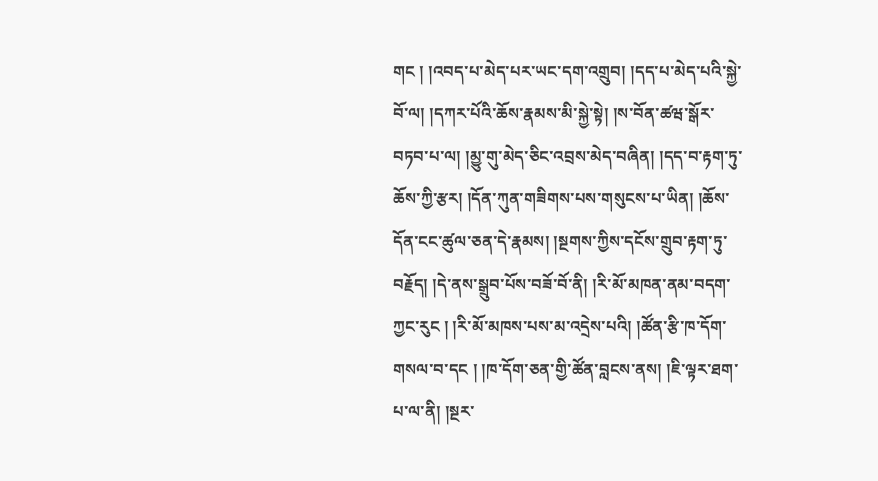གང ། །འབད་པ་མེད་པར་ཡང་དག་འགྲུབ། །དད་པ་མེད་པའི་སྐྱེ་བོ་ལ། །དཀར་པོའི་ཆོས་རྣམས་མི་སྐྱེ་སྟེ། །ས་བོན་ཚཝ་སྒོར་བཏབ་པ་ལ། །མྱུ་གུ་མེད་ཅིང་འབྲས་མེད་བཞིན། །དད་བ་རྟག་ཏུ་ཆོས་ཀྱི་རྩར། །དོན་ཀུན་གཟིགས་པས་གསུངས་པ་ཡིན། །ཆོས་དོན་ངང་ཚུལ་ཅན་དེ་རྣམས། །སྔགས་ཀྱིས་དངོས་གྲུབ་རྟག་ཏུ་བརྗོད། །དེ་ནས་སྒྲུབ་པོས་བཟོ་བོ་ནི། །རི་མོ་མཁན་ནམ་བདག་ཀྱང་རུང ། །རི་མོ་མཁས་པས་མ་འདྲེས་པའི། །ཚོན་རྩི་ཁ་དོག་གསལ་བ་དང ། །ཁ་དོག་ཅན་གྱི་ཚོན་བླངས་ནས། །ཇི་ལྟར་ཐག་པ་ལ་ནི། །སྔར་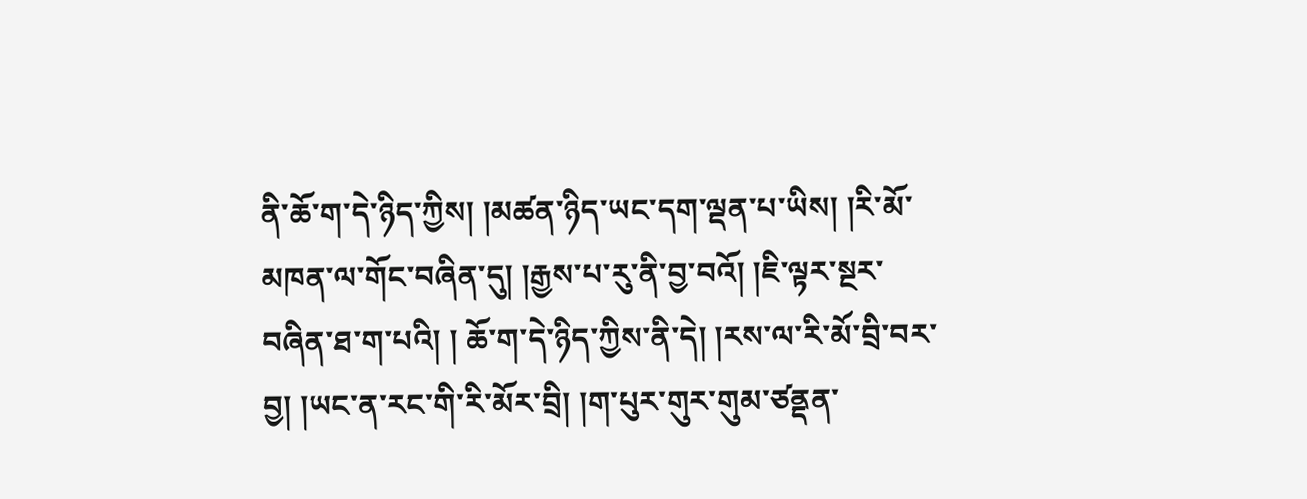ནི་ཆོ་ག་དེ་ཉིད་ཀྱིས། །མཚན་ཉིད་ཡང་དག་ལྡན་པ་ཡིས། །རི་མོ་མཁན་ལ་གོང་བཞིན་དུ། །རྒྱས་པ་རུ་ནི་བྱ་བའོ། །ཇི་ལྟར་སྔར་བཞིན་ཐ་ག་པའི། ། ཆོ་ག་དེ་ཉིད་ཀྱིས་ནི་དེ། །རས་ལ་རི་མོ་བྲི་བར་བྱ། །ཡང་ན་རང་གི་རི་མོར་བྲི། །ག་པུར་གུར་གུམ་ཙནྡན་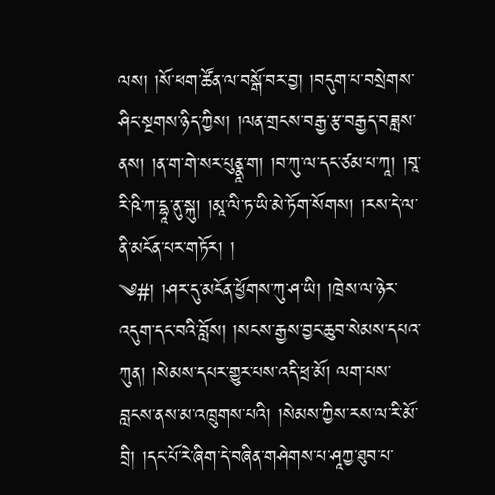ལས། །སོ་ཕག་ཚོན་ལ་བསྒོ་བར་བྱ། །བདུག་པ་བསྲེགས་ཤིང་སྔགས་ཉིད་ཀྱིས། །ལན་གྲངས་བརྒྱ་རྩ་བརྒྱད་བཟླས་ནས། །ན་ག་གེ་སར་པུནྣཱ་ག། །བ་ཀུ་ལ་དང་ཙམ་པ་ཀཱ། །བཱ་རི་ཥི་ཀ་དྷཱ་ནུ་སྐུ། །མཱ་ལི་ཏ་ཡི་མེ་ཏོག་སོགས། །རས་དེ་ལ་ནི་མངོན་པར་གཏོར། །
༄#། །ཤར་དུ་མངོན་ཕྱོགས་ཀུ་ཤ་ཡི། །ཁྲེས་ལ་ཉེར་འདུག་དང་བའི་བློས། །སངས་རྒྱས་བྱང་ཆུབ་སེམས་དཔའ་ཀུན། །སེམས་དཔར་གྱུར་པས་འདི་ཕྲ་མོ། ལག་པས་བླངས་ནས་མ་འཁྲུགས་པའི། །སེམས་ཀྱིས་རས་ལ་རི་མོ་བྲི། །དང་པོ་རེ་ཞིག་དེ་བཞིན་གཤེགས་པ་ཤཱཀྱ་ཐུབ་པ་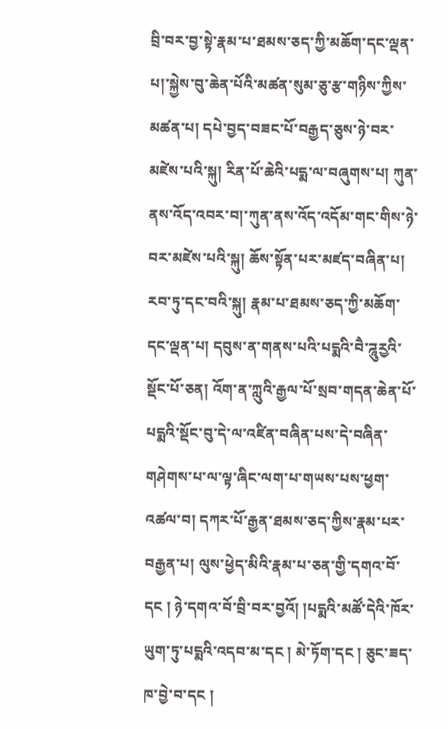བྲི་བར་བྱ་སྟེ་རྣམ་པ་ཐམས་ཅད་ཀྱི་མཆོག་དང་ལྡན་པ།་སྐྱེས་བུ་ཆེན་པོའི་མཚན་སུམ་ཅུ་རྩ་གཉིས་ཀྱིས་མཚན་པ། དཔེ་བྱད་བཟང་པོ་བརྒྱད་ཅུས་ཉེ་བར་མཛེས་པའི་སྐུ། རིན་པོ་ཆེའི་པདྨ་ལ་བཞུགས་པ། ཀུན་ནས་འོད་འབར་བ།་ཀུན་ནས་འོད་འདོམ་གང་གིས་ཉེ་བར་མཛེས་པའི་སྐུ། ཆོས་སྟོན་པར་མཛད་བཞིན་པ། རབ་ཏུ་དང་བའི་སྐུ། རྣམ་པ་ཐམས་ཅད་ཀྱི་མཆོག་དང་ལྡན་པ། དབུས་ན་གནས་པའི་པདྨའི་བཻ་ཌཱུརྱའི་སྡོང་པོ་ཅན། འོག་ན་ཀླུའི་རྒྱལ་པོ་སྲབ་གདན་ཆེན་པོ་པདྨའི་སྡོང་བུ་དེ་ལ་འཛིན་བཞིན་པས་དེ་བཞིན་གཤེགས་པ་ལ་ལྟ་ཞིང་ལག་པ་གཡས་པས་ཕྱག་འཚལ་བ། དཀར་པོ་རྒྱན་ཐམས་ཅད་ཀྱིས་རྣམ་པར་བརྒྱན་པ། ལུས་ཕྱེད་མིའི་རྣམ་པ་ཅན་གྱི་དགའ་བོ་དང ། ཉེ་དགའ་བོ་བྲི་བར་བྱའོ། །པདྨའི་མཚོ་དེའི་ཁོར་ཡུག་ཏུ་པདྨའི་འདབ་མ་དང ། མེ་ཏོག་དང ། ཅུང་ཟད་ཁ་བྱེ་བ་དང །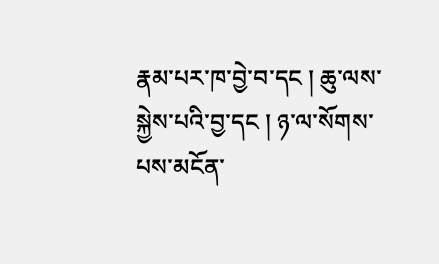རྣམ་པར་ཁ་བྱེ་བ་དང ། ཆུ་ལས་སྐྱེས་པའི་བྱ་དང ། ཉ་ལ་སོགས་པས་མངོན་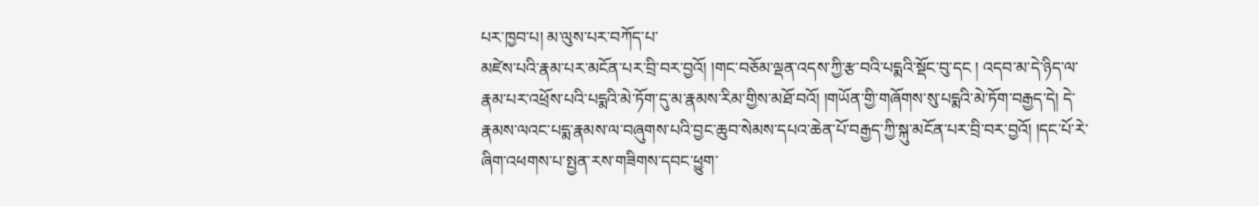པར་ཁྱབ་པ། མ་ལུས་པར་བཀོད་པ་
མཛེས་པའི་རྣམ་པར་མངོན་པར་བྲི་བར་བྱའོ། །གང་བཅོམ་ལྡན་འདས་ཀྱི་རྩ་བའི་པདྨའི་སྡོང་བུ་དང ། འདབ་མ་དེ་ཉིད་ལ་རྣམ་པར་འཕྲོས་པའི་པདྨའི་མེ་ཏོག་དུ་མ་རྣམས་རིམ་གྱིས་མཐོ་བའོ། །གཡོན་གྱི་གཞོགས་སུ་པདྨའི་མེ་ཏོག་བརྒྱད་དེ། དེ་རྣམས་ལའང་པདྨ་རྣམས་ལ་བཞུགས་པའི་བྱང་ཆུབ་སེམས་དཔའ་ཆེན་པོ་བརྒྱད་ཀྱི་སྐུ་མངོན་པར་བྲི་བར་བྱའོ། །དང་པོ་རེ་ཞིག་འཕགས་པ་སྤྱན་རས་གཟིགས་དབང་ཕྱུག་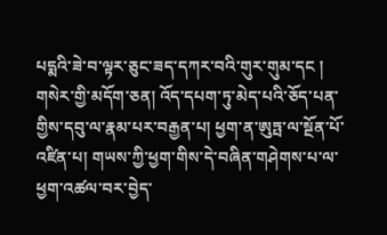པདྨའི་ཟེ་བ་ལྟར་ཅུང་ཟད་དཀར་བའི་གུར་གུམ་དང ། གསེར་གྱི་མདོག་ཅན། འོད་དཔག་ཏུ་མེད་པའི་ཅོད་པན་གྱིས་དབུ་ལ་རྣམ་པར་བརྒྱན་པ། ཕྱག་ན་ཨུཏྤ་ལ་སྔོན་པོ་འཛིན་པ། གཡས་ཀྱི་ཕྱག་གིས་དེ་བཞིན་གཤེགས་པ་ལ་ཕྱག་འཚལ་བར་བྱེད་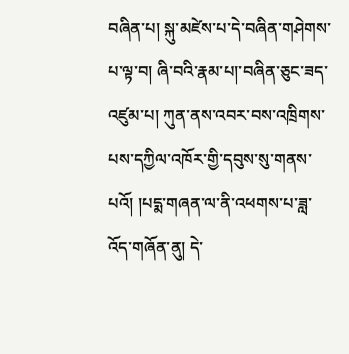བཞིན་པ། སྐུ་མཛེས་པ་དེ་བཞིན་གཤེགས་པ་ལྟ་བ། ཞི་བའི་རྣམ་པ།་བཞིན་ཅུང་ཟད་འཛུམ་པ། ཀུན་ནས་འབར་བས་འཁྲིགས་པས་དཀྱིལ་འཁོར་གྱི་དབུས་སུ་གནས་པའོ། །པདྨ་གཞན་ལ་ནི་འཕགས་པ་ཟླ་འོད་གཞོན་ནུ། དེ་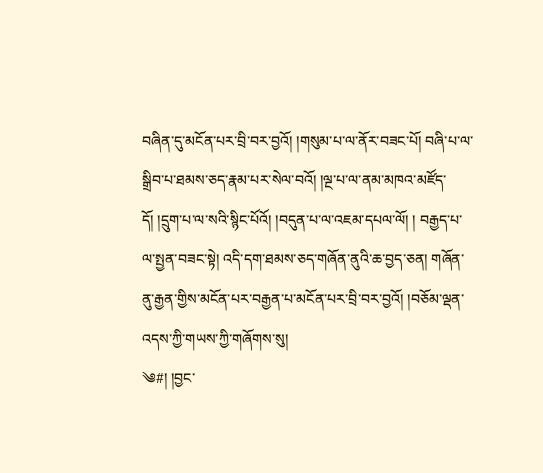བཞིན་དུ་མངོན་པར་བྲི་བར་བྱའོ། །གསུམ་པ་ལ་ནོར་བཟང་པོ། བཞི་པ་ལ་སྒྲིབ་པ་ཐམས་ཅད་རྣམ་པར་སེལ་བའོ། །ལྔ་པ་ལ་ནམ་མཁའ་མཛོད་དོ། །དྲུག་པ་ལ་སའི་སྙིང་པོའོ། །བདུན་པ་ལ་འཇམ་དཔལ་ལོ། ། བརྒྱད་པ་ལ་སྤྱན་བཟང་སྟེ། འདི་དག་ཐམས་ཅད་གཞོན་ནུའི་ཆ་བྱད་ཅན། གཞོན་ནུ་རྒྱན་གྱིས་མངོན་པར་བརྒྱན་པ་མངོན་པར་བྲི་བར་བྱའོ། །བཅོམ་ལྡན་འདས་ཀྱི་གཡས་ཀྱི་གཞོགས་སུ།
༄#། །བྱང་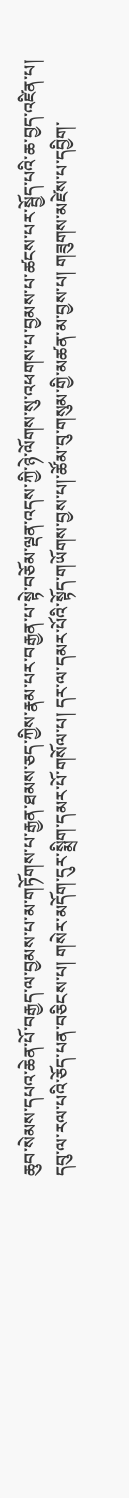ཆུབ་སེམས་དཔའ་ཆེན་པོ་བརྒྱད་ལ་བྱམས་པ་མ་གཏོགས་པ་རྒྱན་ཐམས་ཅད་ཀྱིས་རྣམ་པར་བརྒྱན་པ་སྟེ་བཅོམ་ལྡན་འདས་ཀྱི་ཉེ་ལོགས་སུ་འཕགས་པ་བྱམས་པ་ཚངས་པར་སྦྱོད་པའི་ཆ་བྱད་འཛིན་པ། དབུ་ལ་རལ་པའི་ཅོད་པན་བཅིངས་པ། གསེར་མདོག་དུར་སྨྲིག་དམར་པོ་གསོལ་པ། དར་ལ་དམར་པོའི་སྟོད་གཡོགས་བྱས་པ།་ཚོམ་བུ་གསུམ་གྱི་མཚན་མ་བྱས་པ། གཟུགས་མཛེས་པ་དབྱིག་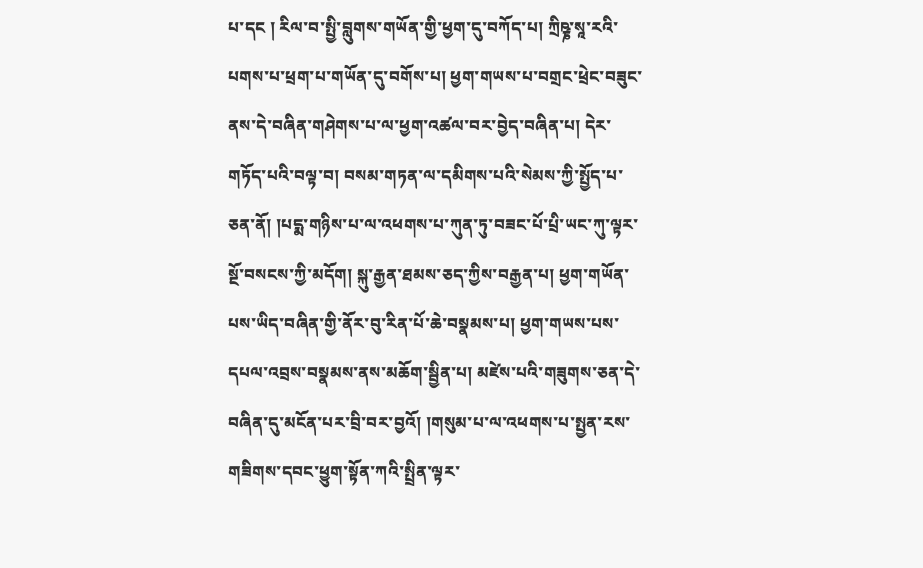པ་དང ། རིལ་བ་སྤྱི་བླུགས་གཡོན་གྱི་ཕྱག་དུ་བཀོད་པ། ཀྲིཥྞ་སཱ་རའི་པགས་པ་ཕྲག་པ་གཡོན་དུ་བགོས་པ། ཕྱག་གཡས་པ་བགྲང་ཕྲེང་བཟུང་ནས་དེ་བཞིན་གཤེགས་པ་ལ་ཕྱག་འཚལ་བར་བྱེད་བཞིན་པ། དེར་གཏོད་པའི་བལྟ་བ། བསམ་གཏན་ལ་དམིགས་པའི་སེམས་ཀྱི་སྤྱོད་པ་ཅན་ནོ། །པདྨ་གཉིས་པ་ལ་འཕགས་པ་ཀུན་ཏུ་བཟང་པོ་པྲི་ཡང་ཀུ་ལྟར་སྔོ་བསངས་ཀྱི་མདོག། སྐུ་རྒྱན་ཐམས་ཅད་ཀྱིས་བརྒྱན་པ། ཕྱག་གཡོན་པས་ཡིད་བཞིན་གྱི་ནོར་བུ་རིན་པོ་ཆེ་བསྣམས་པ། ཕྱག་གཡས་པས་དཔལ་འབྲས་བསྣམས་ནས་མཆོག་སྦྱིན་པ། མཛེས་པའི་གཟུགས་ཅན་དེ་བཞིན་དུ་མངོན་པར་བྲི་བར་བྱའོ། །གསུམ་པ་ལ་འཕགས་པ་སྤྱན་རས་གཟིགས་དབང་ཕྱུག་སྟོན་ཀའི་སྤྲིན་ལྟར་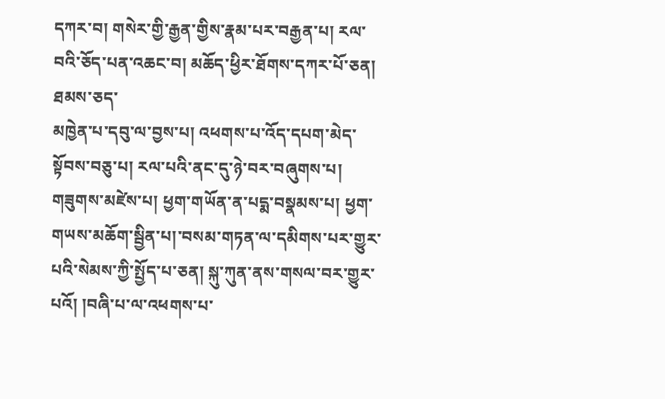དཀར་བ། གསེར་གྱི་རྒྱན་གྱིས་རྣམ་པར་བརྒྱན་པ། རལ་བའི་ཅོད་པན་འཆང་བ། མཆོད་ཕྱིར་ཐོགས་དཀར་པོ་ཅན། ཐམས་ཅད་
མཁྱེན་པ་དབུ་ལ་བྱས་པ། འཕགས་པ་འོད་དཔག་མེད་སྟོབས་བཅུ་པ། རལ་པའི་ནང་དུ་ཉེ་བར་བཞུགས་པ། གཟུགས་མཛེས་པ། ཕྱག་གཡོན་ན་པདྨ་བསྣམས་པ། ཕྱག་གཡས་མཆོག་སྦྱིན་པ།་བསམ་གཏན་ལ་དམིགས་པར་གྱུར་པའི་སེམས་ཀྱི་སྤྱོད་པ་ཅན། སྐུ་ཀུན་ནས་གསལ་བར་གྱུར་པའོ། །བཞི་པ་ལ་འཕགས་པ་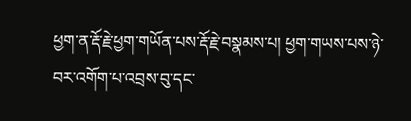ཕྱག་ན་རྡོ་རྗེ་ཕྱག་གཡོན་པས་རྡོ་རྗེ་བསྣམས་པ། ཕྱག་གཡས་པས་ཉེ་བར་འགོག་པ་འབྲས་བུ་དང་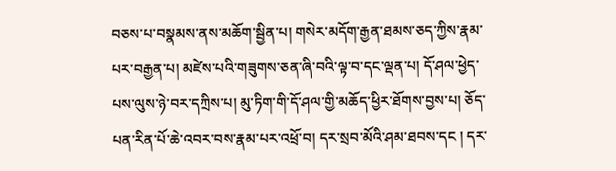བཅས་པ་བསྣམས་ནས་མཆོག་སྦྱིན་པ། གསེར་མདོག་རྒྱན་ཐམས་ཅད་ཀྱིས་རྣམ་པར་བརྒྱན་པ། མཛེས་པའི་གཟུགས་ཅན་ཞི་བའི་ལྟ་བ་དང་ལྡན་པ། དོ་ཤལ་ཕྱེད་པས་ལུས་ཉེ་བར་དཀྲིས་པ། མུ་ཏིག་གི་དོ་ཤལ་གྱི་མཆོད་ཕྱིར་ཐོགས་བྱས་པ། ཅོད་པན་རིན་པོ་ཆེ་འབར་བས་རྣམ་པར་འཕྲོ་བ། དར་སྲབ་མོའི་ཤམ་ཐབས་དང ། དར་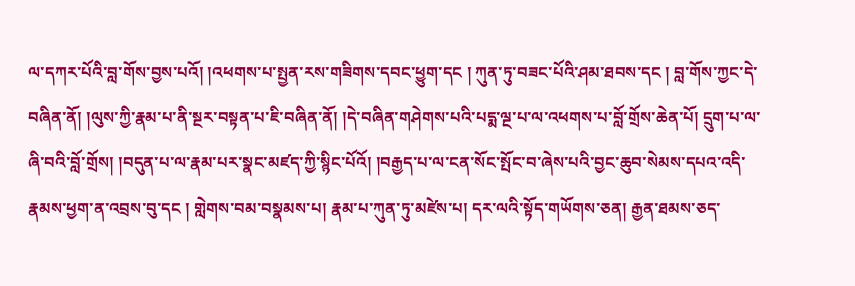ལ་དཀར་པོའི་བླ་གོས་བྱས་པའོ། །འཕགས་པ་སྤྱན་རས་གཟིགས་དབང་ཕྱུག་དང ། ཀུན་ཏུ་བཟང་པོའི་ཤམ་ཐབས་དང ། བླ་གོས་ཀྱང་དེ་བཞིན་ནོ། །ལུས་ཀྱི་རྣམ་པ་ནི་སྔར་བསྟན་པ་ཇི་བཞིན་ནོ། །དེ་བཞིན་གཤེགས་པའི་པདྨ་ལྔ་པ་ལ་འཕགས་པ་བློ་གྲོས་ཆེན་པོ། དྲུག་པ་ལ་ཞི་བའི་བློ་གྲོས། །བདུན་པ་ལ་རྣམ་པར་སྣང་མཛད་ཀྱི་སྙིང་པོའོ། །བརྒྱད་པ་ལ་ངན་སོང་སྤོང་བ་ཞེས་པའི་བྱང་ཆུབ་སེམས་དཔའ་འདི་རྣམས་ཕྱག་ན་འབྲས་བུ་དང ། གླེགས་བམ་བསྣམས་པ། རྣམ་པ་ཀུན་ཏུ་མཛེས་པ། དར་ལའི་སྟོད་གཡོགས་ཅན། རྒྱན་ཐམས་ཅད་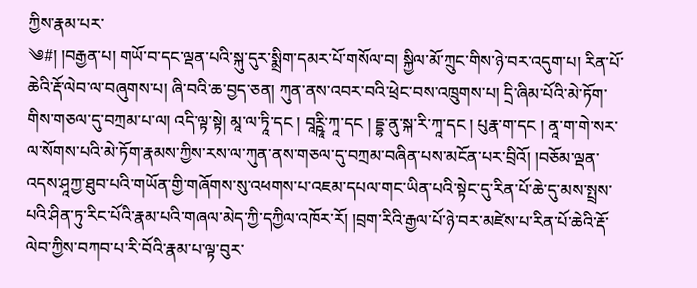ཀྱིས་རྣམ་པར་
༄#། །བརྒྱན་པ། གཡོ་བ་དང་ལྡན་པའི་སྐུ་དུར་སྨྲིག་དམར་པོ་གསོལ་བ། སྐྱིལ་མོ་ཀྲུང་གིས་ཉེ་བར་འདུག་པ། རིན་པོ་ཆེའི་རྡོ་ལེབ་ལ་བཞུགས་པ། ཞི་བའི་ཆ་བྱད་ཅན། ཀུན་ནས་འབར་བའི་ཕྲེང་བས་འཁྲུགས་པ། དྲི་ཞིམ་པོའི་མེ་ཏོག་གིས་གཅལ་དུ་བཀྲམ་པ་ལ། འདི་ལྟ་སྟེ། མཱ་ལ་ཏཱི་དང ། བཱཪྵཱི་ཀཱ་དང ། དྡྷ་ནུ་སྐ་རི་ཀཱ་དང ། པུརྣ་ག་དང ། ནཱ་ག་གེ་སར་ལ་སོགས་པའི་མེ་ཏོག་རྣམས་ཀྱིས་རས་ལ་ཀུན་ནས་གཅལ་དུ་བཀྲམ་བཞིན་པས་མངོན་པར་བྲིའོ། །བཅོམ་ལྡན་འདས་ཤཱཀྱ་ཐུབ་པའི་གཡོན་གྱི་གཞོགས་སུ་འཕགས་པ་འཇམ་དཔལ་གང་ཡིན་པའི་སྟེང་དུ་རིན་པོ་ཆེ་དུ་མས་སྤྲས་པའི་ཤིན་ཏུ་རིང་པོའི་རྣམ་པའི་གཞལ་མེད་ཀྱི་དཀྱིལ་འཁོར་རོ། །བྲག་རིའི་རྒྱལ་པོ་ཉེ་བར་མཛེས་པ་རིན་པོ་ཆེའི་རྡོ་ལེབ་ཀྱིས་བཀབ་པ་རི་བོའི་རྣམ་པ་ལྟ་བུར་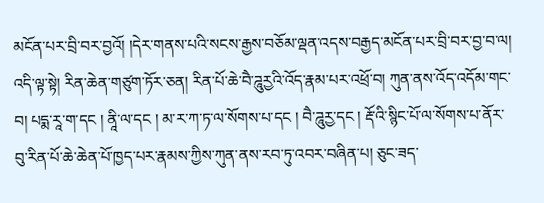མངོན་པར་བྲི་བར་བྱའོ། །དེར་གནས་པའི་སངས་རྒྱས་བཅོམ་ལྡན་འདས་བརྒྱད་མངོན་པར་བྲི་བར་བྱ་བ་ལ། འདི་ལྟ་སྟེ། རིན་ཆེན་གཙུག་ཏོར་ཅན། རིན་པོ་ཆེ་བཻ་ཌཱུརྱའི་འོད་རྣམ་པར་འཕྲོ་བ། ཀུན་ནས་འོད་འདོམ་གང་བ། པདྨ་རཱ་ག་དང ། ནཱི་ལ་དང ། མ་ར་ཀ་ཏ་ལ་སོགས་པ་དང ། བཻ་ཌཱུརྱ་དང ། རྡོ་འི་སྙིང་པོ་ལ་སོགས་པ་ནོར་བུ་རིན་པོ་ཆེ་ཆེན་པོ་ཁྱད་པར་རྣམས་ཀྱིས་ཀུན་ནས་རབ་ཏུ་འབར་བཞིན་པ། ཅུང་ཟད་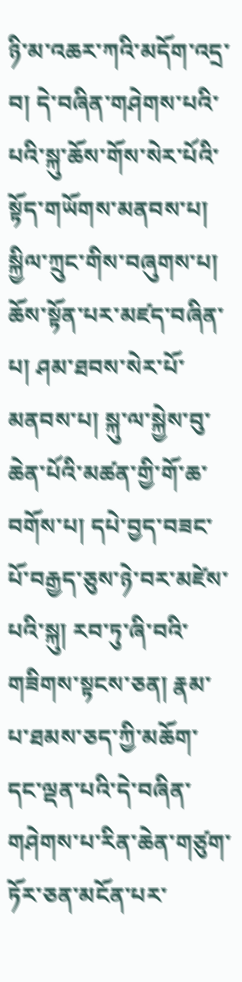ཉི་མ་འཆར་ཀའི་མདོག་འདྲ་བ། དེ་བཞིན་གཤེགས་པའི་
པའི་སྐུ་ཆོས་གོས་སེར་པོའི་སྟོད་གཡོགས་མནབས་པ། སྐྱིལ་ཀྲུང་གིས་བཞུགས་པ། ཆོས་སྟོན་པར་མཛད་བཞིན་པ། ཤམ་ཐབས་སེར་པོ་མནབས་པ། སྐུ་ལ་སྐྱེས་བུ་ཆེན་པོའི་མཚན་གྱི་གོ་ཆ་བགོས་པ། དཔེ་བྱད་བཟང་པོ་བརྒྱད་ཅུས་ཉེ་བར་མཛེས་པའི་སྐུ། རབ་ཏུ་ཞི་བའི་གཟིགས་སྟངས་ཅན། རྣམ་པ་ཐམས་ཅད་ཀྱི་མཆོག་དང་ལྡན་པའི་དེ་བཞིན་གཤེགས་པ་རིན་ཆེན་གཙུག་ཏོར་ཅན་མངོན་པར་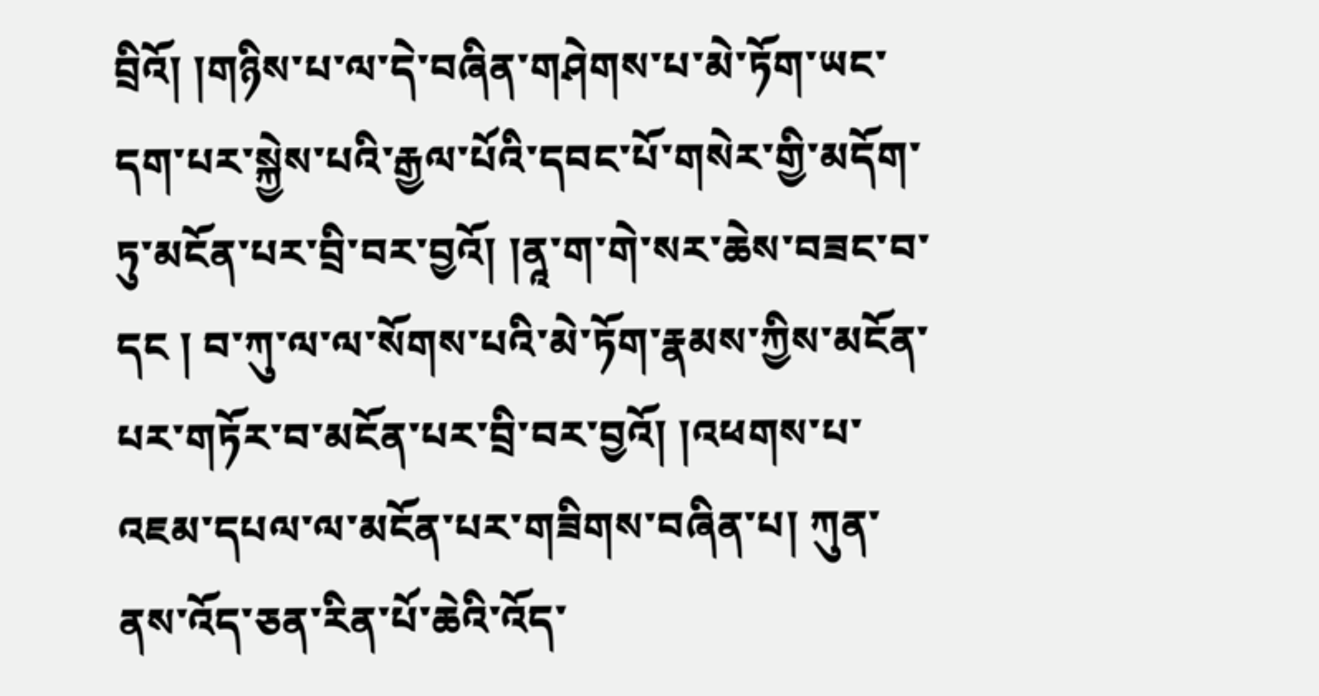བྲིའོ། །གཉིས་པ་ལ་དེ་བཞིན་གཤེགས་པ་མེ་ཏོག་ཡང་དག་པར་སྐྱེས་པའི་རྒྱལ་པོའི་དབང་པོ་གསེར་གྱི་མདོག་ཏུ་མངོན་པར་བྲི་བར་བྱའོ། །ནཱ་ག་གེ་སར་ཆེས་བཟང་བ་དང ། བ་ཀུ་ལ་ལ་སོགས་པའི་མེ་ཏོག་རྣམས་ཀྱིས་མངོན་པར་གཏོར་བ་མངོན་པར་བྲི་བར་བྱའོ། །འཕགས་པ་འཇམ་དཔལ་ལ་མངོན་པར་གཟིགས་བཞིན་པ། ཀུན་ནས་འོད་ཅན་རིན་པོ་ཆེའི་འོད་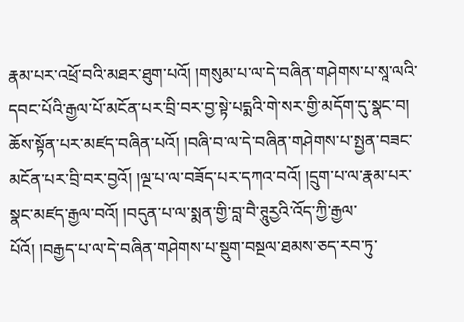རྣམ་པར་འཕྲོ་བའི་མཐར་ཐུག་པའོ། །གསུམ་པ་ལ་དེ་བཞིན་གཤེགས་པ་སཱ་ལའི་དབང་པོའི་རྒྱལ་པོ་མངོན་པར་བྲི་བར་བྱ་སྟེ་པདྨའི་གེ་སར་གྱི་མདོག་དུ་སྣང་བ། ཆོས་སྟོན་པར་མཛད་བཞིན་པའོ། །བཞི་བ་ལ་དེ་བཞིན་གཤེགས་པ་སྤྱན་བཟང་མངོན་པར་བྲི་བར་བྱའོ། །ལྔ་པ་ལ་བཟོད་པར་དཀའ་བའོ། །དྲུག་པ་ལ་རྣམ་པར་སྣང་མཛད་རྒྱལ་བའོ། །བདུན་པ་ལ་སྨན་གྱི་བླ་བཻ་ཊཱུརྱའི་འོད་ཀྱི་རྒྱལ་པོའོ། །བརྒྱད་པ་ལ་དེ་བཞིན་གཤེགས་པ་སྡུག་བསྔལ་ཐམས་ཅད་རབ་ཏུ་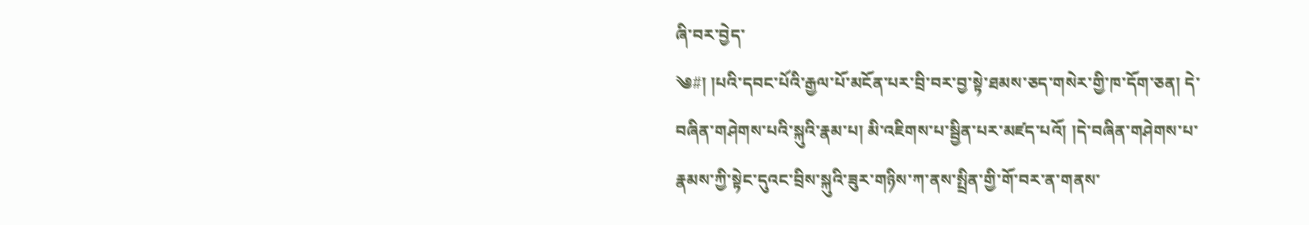ཞི་བར་བྱེད་
༄#། །པའི་དབང་པོའི་རྒྱལ་པོ་མངོན་པར་བྲི་བར་བྱ་སྟེ་ཐམས་ཅད་གསེར་གྱི་ཁ་དོག་ཅན། དེ་བཞིན་གཤེགས་པའི་སྐུའི་རྣམ་པ། མི་འཇིགས་པ་སྦྱིན་པར་མཛད་པའོ། །དེ་བཞིན་གཤེགས་པ་རྣམས་ཀྱི་སྟེང་དུའང་བྲིས་སྐུའི་ཟུར་གཉིས་ཀ་ནས་སྤྲིན་གྱི་གོ་བར་ན་གནས་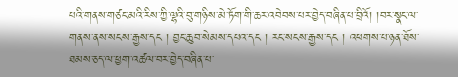པའི་གནས་གཙང་མའི་རིས་ཀྱི་ལྷའི་བུ་གཉིས་མེ་ཏོག་གི་ཆར་འབེབས་པར་བྱེད་བཞིན་པ་བྲིའོ། །བར་སྣང་ལ་གནས་ནས་སངས་རྒྱས་དང ། བྱང་ཆུབ་སེམས་དཔའ་དང ། རང་སངས་རྒྱས་དང ། འཕགས་པ་ཉན་ཐོས་ཐམས་ཅད་ལ་ཕྱག་འཚལ་བར་བྱེད་བཞིན་པ་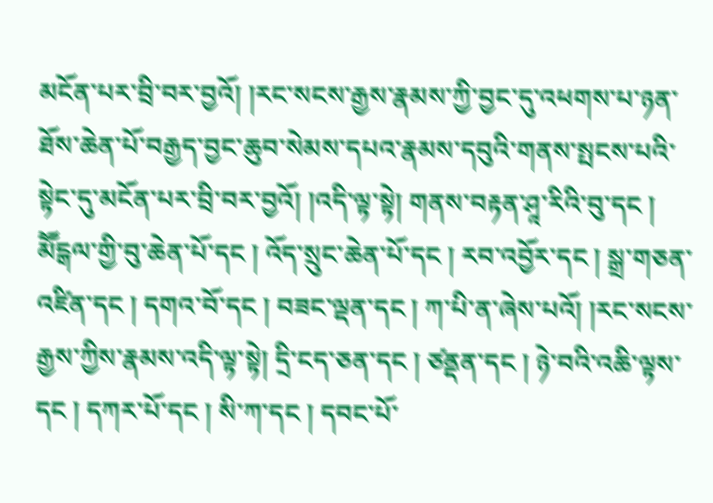མངོན་པར་བྲི་བར་བྱའོ། །རང་སངས་རྒྱས་རྣམས་ཀྱི་བྱང་དུ་འཕགས་པ་ཉན་ཐོས་ཆེན་པོ་བརྒྱད་བྱང་ཆུབ་སེམས་དཔའ་རྣམས་དབུའི་གནས་སྤངས་པའི་སྟེང་དུ་མངོན་པར་བྲི་བར་བྱའོ། །འདི་ལྟ་སྟེ། གནས་བརྟན་ཤཱ་རིའི་བུ་དང ། མཽངྒལ་གྱི་བུ་ཆེན་པོ་དང ། འོད་སྲུང་ཆེན་པོ་དང ། རབ་འབྱོར་དང ། སྒྲ་གཅན་འཛིན་དང ། དགའ་བོ་དང ། བཟང་ལྡན་དང ། ཀ་པི་ན་ཞེས་པའོ། །རང་སངས་རྒྱས་ཀྱིས་རྣམས་འདི་ལྟ་སྟེ། དྲི་ངད་ཅན་དང ། ཙནྡན་དང ། ཉེ་བའི་འཆི་ལྟས་དང ། དཀར་པོ་དང ། སི་ཀ་དང ། དབང་པོ་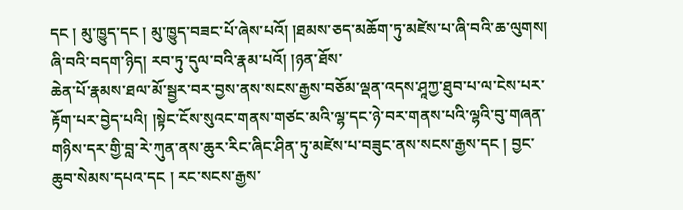དང ། མུ་ཁྱུད་དང ། མུ་ཁྱུད་བཟང་པོ་ཞེས་པའོ། །ཐམས་ཅད་མཆོག་ཏུ་མཛེས་པ་ཞི་བའི་ཆ་ལུགས། ཞི་བའི་བདག་ཉིད། རབ་ཏུ་དུལ་བའི་རྣམ་པའོ། །ཉན་ཐོས་
ཆེན་པོ་རྣམས་ཐལ་མོ་སྦྱར་བར་བྱས་ནས་སངས་རྒྱས་བཅོམ་ལྡན་འདས་ཤཱཀྱ་ཐུབ་པ་ལ་ངེས་པར་རྟོག་པར་བྱེད་པའི། །སྟེང་ངོས་སུའང་གནས་གཙང་མའི་ལྷ་དང་ཉེ་བར་གནས་པའི་ལྷའི་བུ་གཞན་གཉིས་དར་གྱི་བླ་རེ་ཀུན་ནས་ཆུར་རིང་ཞིང་ཤིན་ཏུ་མཛེས་པ་བཟུང་ནས་སངས་རྒྱས་དང ། བྱང་ཆུབ་སེམས་དཔའ་དང ། རང་སངས་རྒྱས་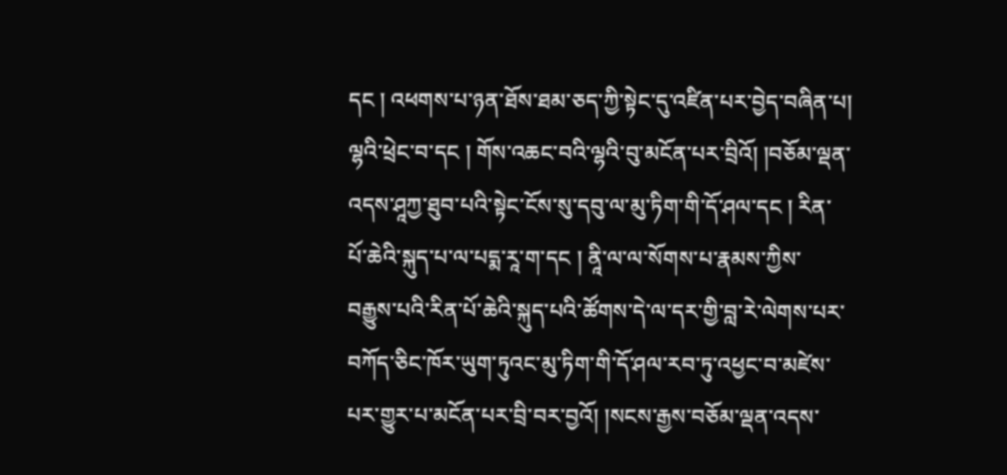དང ། འཕགས་པ་ཉན་ཐོས་ཐམ་ཅད་ཀྱི་སྟེང་དུ་འཛིན་པར་བྱེད་བཞིན་པ། ལྷའི་ཕྲེང་བ་དང ། གོས་འཆང་བའི་ལྷའི་བུ་མངོན་པར་བྲིའོ། །བཅོམ་ལྡན་འདས་ཤཱཀྱ་ཐུབ་པའི་སྟེང་ངོས་སུ་དབུ་ལ་མུ་ཏིག་གི་དོ་ཤལ་དང ། རིན་པོ་ཆེའི་སྐུད་པ་ལ་པདྨ་རཱ་ག་དང ། ནཱི་ལ་ལ་སོགས་པ་རྣམས་ཀྱིས་བརྒྱུས་པའི་རིན་པོ་ཆེའི་སྐུད་པའི་ཚོགས་དེ་ལ་དར་གྱི་བླ་རེ་ལེགས་པར་བཀོད་ཅིང་ཁོར་ཡུག་ཏུའང་མུ་ཏིག་གི་དོ་ཤལ་རབ་ཏུ་འཕྱང་བ་མཛེས་པར་གྱུར་པ་མངོན་པར་བྲི་བར་བྱའོ། །སངས་རྒྱས་བཅོམ་ལྡན་འདས་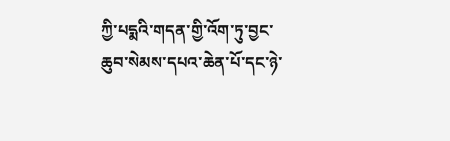ཀྱི་པདྨའི་གདན་གྱི་འོག་ཏུ་བྱང་ཆུབ་སེམས་དཔའ་ཆེན་པོ་དང་ཉེ་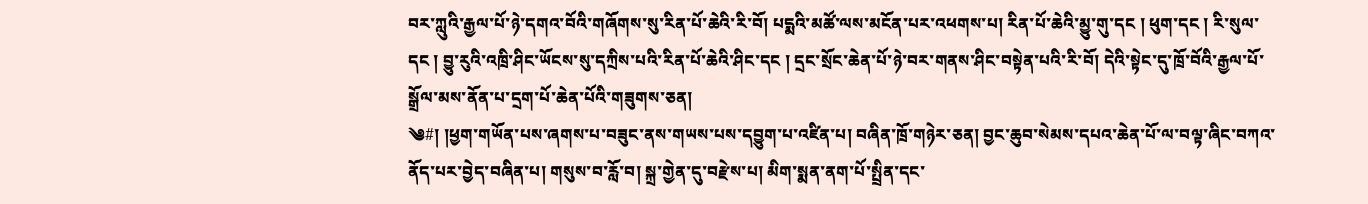བར་ཀླུའི་རྒྱལ་པོ་ཉེ་དགའ་བོའི་གཞོགས་སུ་རིན་པོ་ཆེའི་རི་བོ། པདྨའི་མཚོ་ལས་མངོན་པར་འཕགས་པ། རིན་པོ་ཆེའི་མྱུ་གུ་དང ། ཕུག་དང ། རི་སུལ་དང ། བྱུ་རུའི་འཁྲི་ཤིང་ཡོངས་སུ་དཀྲིས་པའི་རིན་པོ་ཆེའི་ཤིང་དང ། དྲང་སྲོང་ཆེན་པོ་ཉེ་བར་གནས་ཤིང་བསྟེན་པའི་རི་བོ། དེའི་སྟེང་དུ་ཁྲོ་བོའི་རྒྱལ་པོ་སྒྲོལ་མས་ནོན་པ་དྲག་པོ་ཆེན་པོའི་གཟུགས་ཅན།
༄#། །ཕྱག་གཡོན་པས་ཞགས་པ་བཟུང་ནས་གཡས་པས་དབྱུག་པ་འཛིན་པ། བཞིན་ཁྲོ་གཉེར་ཅན། བྱང་ཆུབ་སེམས་དཔའ་ཆེན་པོ་ལ་བལྟ་ཞིང་བཀའ་ནོད་པར་བྱེད་བཞིན་པ། གསུས་བ་རློ་བ། སྐྲ་གྱེན་དུ་བརྫེས་པ། མིག་སྨན་ནག་པོ་སྤྲིན་དང་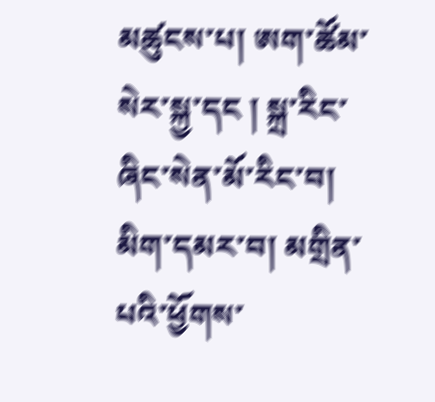མཚུངས་པ། ཨག་ཚོམ་སེར་སྐྱ་དང ། སྐྲ་རིང་ཞིང་སེན་མོ་རིང་བ། མིག་དམར་བ། མགྲིན་པའི་ཕྱོགས་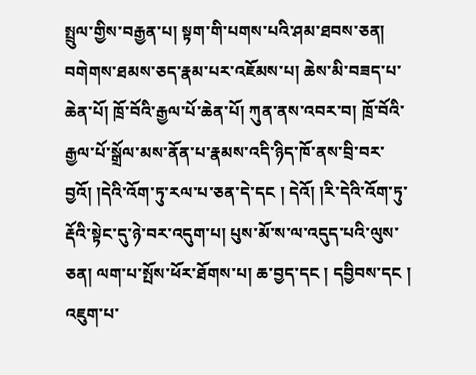སྤྲུལ་གྱིས་བརྒྱན་པ། སྟག་གི་པགས་པའི་ཤམ་ཐབས་ཅན། བགེགས་ཐམས་ཅད་རྣམ་པར་འཇོམས་པ། ཆེས་མི་བཟད་པ་ཆེན་པོ། ཁྲོ་བོའི་རྒྱལ་པོ་ཆེན་པོ། ཀུན་ནས་འབར་བ། ཁྲོ་བོའི་རྒྱལ་པོ་སྒྲོལ་མས་ནོན་པ་རྣམས་འདི་ཉིད་ཁོ་ནས་བྲི་བར་བྱའོ། །དེའི་འོག་ཏུ་རལ་པ་ཅན་དེ་དང ། དེའོ། །རི་དེའི་འོག་ཏུ་རྡོའི་སྟེང་དུ་ཉེ་བར་འདུག་པ། པུས་མོ་ས་ལ་འདུད་པའི་ལུས་ཅན། ལག་པ་སྤོས་ཕོར་ཐོགས་པ། ཆ་བྱད་དང ། དབྱིབས་དང ། འཇུག་པ་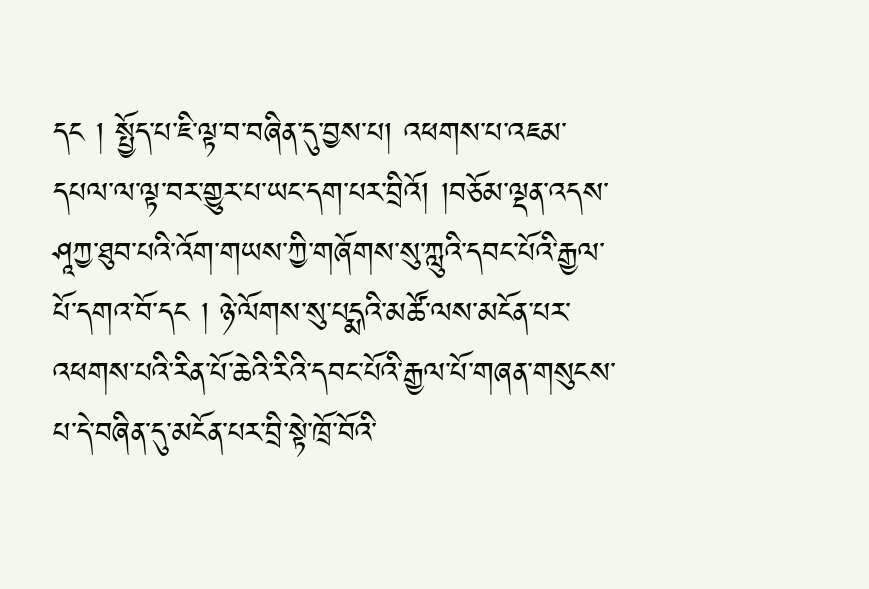དང ། སྤྱོད་པ་ཇི་ལྟ་བ་བཞིན་དུ་བྱས་པ། འཕགས་པ་འཇམ་དཔལ་ལ་ལྟ་བར་གྱུར་པ་ཡང་དག་པར་བྲིའོ། །བཅོམ་ལྡན་འདས་ཤཱཀྱ་ཐུབ་པའི་འོག་གཡས་ཀྱི་གཞོགས་སུ་ཀླུའི་དབང་པོའི་རྒྱལ་པོ་དགའ་བོ་དང ། ཉེ་ལོགས་སུ་པདྨའི་མཚོ་ལས་མངོན་པར་འཕགས་པའི་རིན་པོ་ཆེའི་རིའི་དབང་པོའི་རྒྱལ་པོ་གཞན་གསུངས་པ་དེ་བཞིན་དུ་མངོན་པར་བྲི་སྟེ་ཁྲོ་བོའི་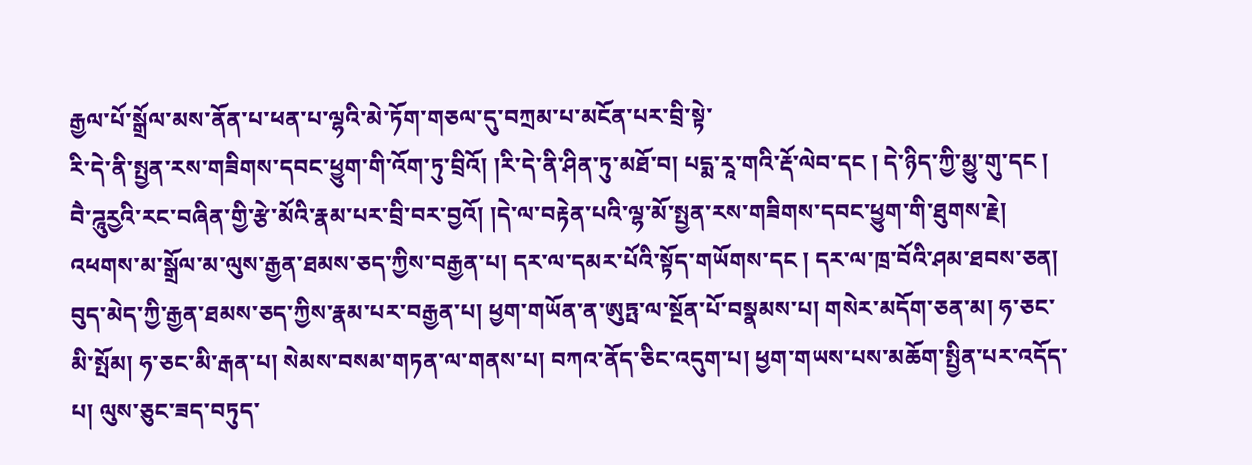རྒྱལ་པོ་སྒྲོལ་མས་ནོན་པ་ཕན་པ་ལྷའི་མེ་ཏོག་གཅལ་དུ་བཀྲམ་པ་མངོན་པར་བྲི་སྟེ་
རི་དེ་ནི་སྤྱན་རས་གཟིགས་དབང་ཕྱུག་གི་འོག་ཏུ་བྲིའོ། །རི་དེ་ནི་ཤིན་ཏུ་མཐོ་བ། པདྨ་རཱ་གའི་རྡོ་ལེབ་དང ། དེ་ཉིད་ཀྱི་མྱུ་གུ་དང ། བཻ་ཌཱུརྱའི་རང་བཞིན་གྱི་རྩེ་མོའི་རྣམ་པར་བྲི་བར་བྱའོ། །དེ་ལ་བརྟེན་པའི་ལྷ་མོ་སྤྱན་རས་གཟིགས་དབང་ཕྱུག་གི་ཐུགས་རྗེ། འཕགས་མ་སྒྲོལ་མ་ལུས་རྒྱན་ཐམས་ཅད་ཀྱིས་བརྒྱན་པ། དར་ལ་དམར་པོའི་སྟོད་གཡོགས་དང ། དར་ལ་ཁྲ་བོའི་ཤམ་ཐབས་ཅན། བུད་མེད་ཀྱི་རྒྱན་ཐམས་ཅད་ཀྱིས་རྣམ་པར་བརྒྱན་པ། ཕྱག་གཡོན་ན་ཨུཏྤ་ལ་སྔོན་པོ་བསྣམས་པ། གསེར་མདོག་ཅན་མ། ཧ་ཅང་མི་སྤོམ། ཧ་ཅང་མི་རྒན་པ། སེམས་བསམ་གཏན་ལ་གནས་པ། བཀའ་ནོད་ཅིང་འདུག་པ། ཕྱག་གཡས་པས་མཆོག་སྤྱིན་པར་འདོད་པ། ལུས་ཅུང་ཟད་བཏུད་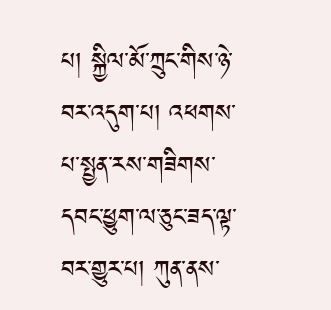པ། སྐྱིལ་མོ་ཀྲུང་གིས་ཉེ་བར་འདུག་པ། འཕགས་པ་སྤྱན་རས་གཟིགས་དབང་ཕྱུག་ལ་ཅུང་ཟད་ལྟ་བར་གྱུར་པ། ཀུན་ནས་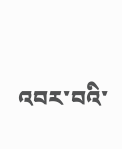འབར་བའི་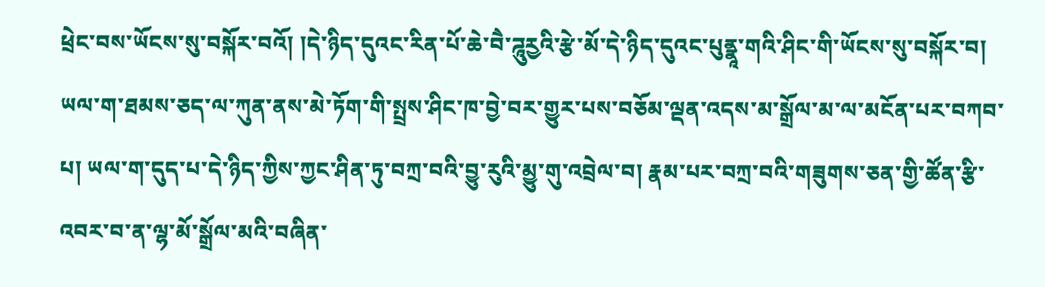ཕྲེང་བས་ཡོངས་སུ་བསྐོར་བའོ། །དེ་ཉིད་དུའང་རིན་པོ་ཆེ་བཻ་ཌཱུརྱའི་རྩེ་མོ་དེ་ཉིད་དུའང་པུནྣཱ་གའི་ཤིང་གི་ཡོངས་སུ་བསྐོར་བ། ཡལ་ག་ཐམས་ཅད་ལ་ཀུན་ནས་མེ་ཏོག་གི་སྤྲས་ཤིང་ཁ་བྱེ་བར་གྱུར་པས་བཅོམ་ལྡན་འདས་མ་སྒྲོལ་མ་ལ་མངོན་པར་བཀབ་པ། ཡལ་ག་དུད་པ་དེ་ཉིད་ཀྱིས་ཀྱང་ཤིན་ཏུ་བཀྲ་བའི་བྱུ་རུའི་མྱུ་གུ་འབྲེལ་བ། རྣམ་པར་བཀྲ་བའི་གཟུགས་ཅན་གྱི་ཚོན་རྩི་འབར་བ་ན་ལྷ་མོ་སྒྲོལ་མའི་བཞིན་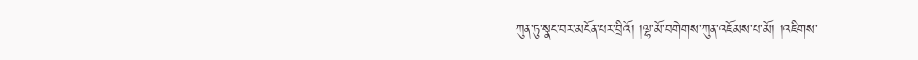ཀུན་ཏུ་སྣང་བར་མངོན་པར་བྲིའོ། །ལྷ་མོ་བགེགས་ཀུན་འཇོམས་པ་མོ། །འཇིགས་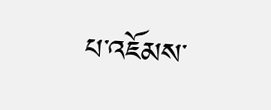པ་འཇོམས་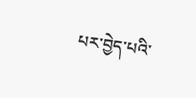པར་བྱེད་པའི་